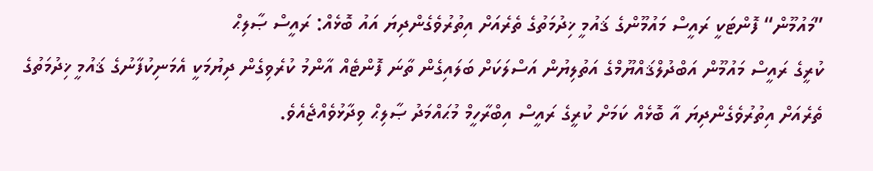”މައުމޫން“ ފޮންޓަކީ ރައީސް މައުމޫންގެ ޤައުމީ ޚިދުމަތުގެ ތެރެއަށް އިތުރުވެގެންދިޔަ އައު ބޮޅެއް: ރައީސް ޞާލިޙް
ކުރީގެ ރައީސް މައުމޫން އަބްދުލްޤައްޔޫމްގެ އަތުލިޔުން އަސްލަކަށް ބަލައިގެން ތާނަ ފޮންޓެއް އާންމު ކުރެވިގެން ދިޔުމަކީ އެމަނިކުފާނުގެ ޤައުމީ ޚިދުމަތުގެ ތެރެއަށް އިތުރުވެގެންދިޔަ އާ ބޮޅެއް ކަމަށް ކުރީގެ ރައީސް އިބްރާހީމް މުޙައްމަދު ޞާލިޙް ވިދާޅުވެއްޖެއެވެ.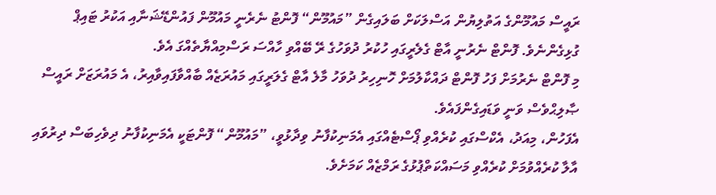ރައީސް މައުމޫންގެ އަތުލިޔުން އަސްލަކަށް ބަލައިގެން ”މައުމޫން“ ފޮންޓު ނެރެނީ މައުމޫން ފައުންޑޭޝަނާއި އަކުރު ޓައިޕް ގުޅިގެންނެވެ. ފޮންޓް ނެރުނީ އާޓް ގެލެރީގައި ހުކުރު ދުވަހުގެ ރޭ ބޭއްވި ހާއްސަ ރަސްމިއްޔާތެއްގަ އެވެ.
މި ފޮންޓް ނެރުމަށް ފަހު ފޮންޓް ދައްކާލުމަށް ހޮނިހިރު ދުވަހު މާލެ އާޓް ގެލަރީގައި މައުރަޒެއް ބާއްވާފައިވާއިރު، އެ މައުރަޒަށް ރައީސް ޞާލިޙްވެސް ވަނީ ވަޑައިގެންފައެވެ.
އެފަހުން، މިއަދު، އެކްސްގައި ކުރެއްވި ޕޯސްޓެއްގައި އެމަނިކުފާނު ވިދާޅުވީ، ”މައުމޫން“ ފޮންޓަކީ އެމަނިކުފާނު ދިވެހިބަސް ދިރުވައި އާލާ ކުރެއްވުމަށް ކުރެއްވި މަސައްކަތްޕުޅުގެ ރަމްޒެއް ކަމަށެވެ.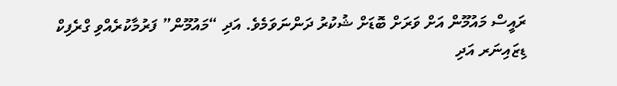ރައީސް މައުމޫން އަށް ވަރަށް ބޮޑަށް ޝުކުރު ދަންނަވަމެވެ. އަދި “މައުމޫން” ފަރުމާކުރެއްވި ގްރެފިކް ޑިޒައިނަރ އަދި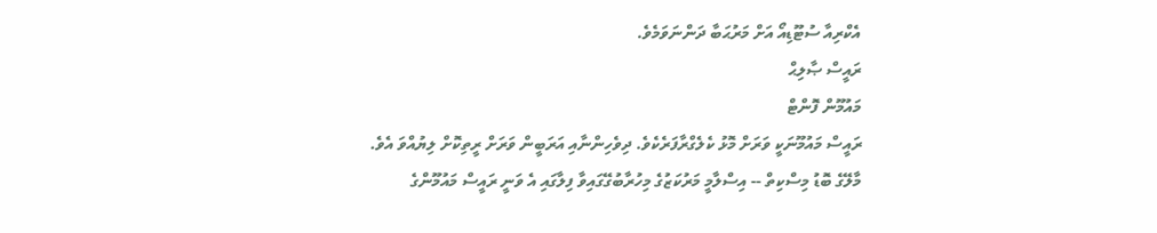އެކްރިއާ ސުޓޫޑިއޯ އަށް މަރުޙަބާ ދަންނަވަމެވެ.
ރައީސް ޞާލިޙް
މައުމޫން ފޮންޓް
ރައީސް މައުމޫނަކީ ވަރަށް މޮޅު ކެލެގްރާފަރެކެވެ. ދިވެހިންނާއި އަރަބީން ވަރަށް ރީތިކޮށް ލިޔުއްވަ އެވެ. މާލޭގެ ބޮޑު މިސްކިތް -- އިސްލާމީ މަރުކަޒުގެ މިހުރާބުގޭގައިވާ ފިލާގައި އެ ވަނީ ރައީސް މައުމޫންގެ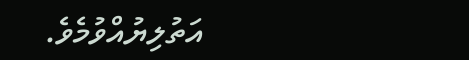އަތުލިޔުއްވުމެވެ.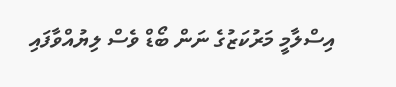އިސްލާމީ މަރުކަޒުގެ ނަން ބޯޑް ވެސް ލިޔުއްވާފައި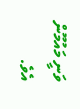ވަނީ މައުމޫން އެވެ.